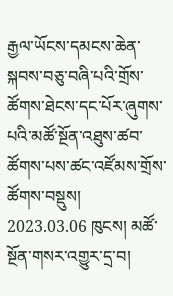རྒྱལ་ཡོངས་དམངས་ཆེན་སྐབས་བཅུ་བཞི་པའི་གྲོས་ཚོགས་ཐེངས་དང་པོར་ཞུགས་པའི་མཚོ་སྔོན་འཐུས་ཚབ་ཚོགས་པས་ཚང་འཛོམས་གྲོས་ཚོགས་བསྡུས།
2023.03.06 ཁུངས། མཚོ་སྔོན་གསར་འགྱུར་དྲ་བ།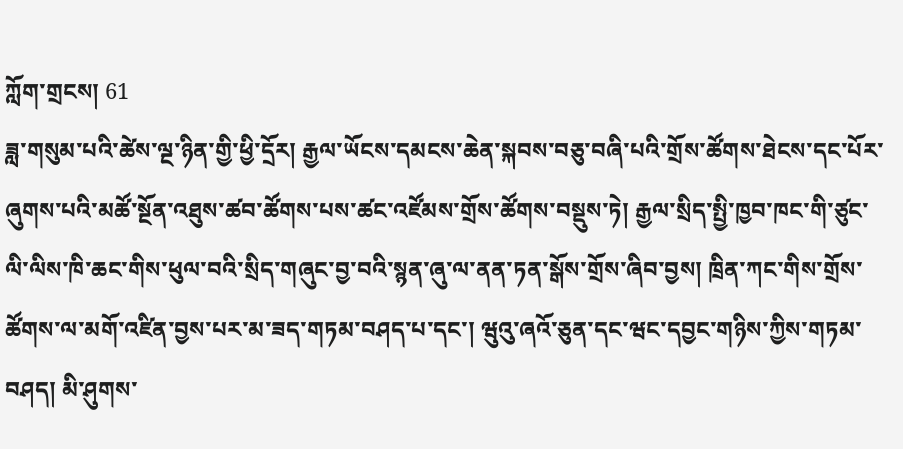ཀློག་གྲངས། 61
ཟླ་གསུམ་པའི་ཚེས་ལྔ་ཉིན་གྱི་ཕྱི་དྲོར། རྒྱལ་ཡོངས་དམངས་ཆེན་སྐབས་བཅུ་བཞི་པའི་གྲོས་ཚོགས་ཐེངས་དང་པོར་ཞུགས་པའི་མཚོ་སྔོན་འཐུས་ཚབ་ཚོགས་པས་ཚང་འཛོམས་གྲོས་ཚོགས་བསྡུས་ཏེ། རྒྱལ་སྲིད་སྤྱི་ཁྱབ་ཁང་གི་ཙུང་ལི་ལིས་ཁི་ཆང་གིས་ཕུལ་བའི་སྲིད་གཞུང་བྱ་བའི་སྙན་ཞུ་ལ་ནན་ཏན་སྒོས་གྲོས་ཞིབ་བྱས། ཁྲིན་ཀང་གིས་གྲོས་ཚོགས་ལ་མགོ་འཛིན་བྱས་པར་མ་ཟད་གཏམ་བཤད་པ་དང་། ཝུའུ་ཞའོ་ཅུན་དང་ཝང་དབྱང་གཉིས་ཀྱིས་གཏམ་བཤད། མི་ཤུགས་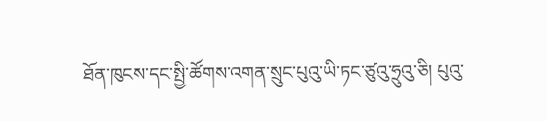ཐོན་ཁུངས་དང་སྤྱི་ཚོགས་འགན་སྲུང་པུའུ་ཡི་ཏང་ཙུའུ་ཧྲུའུ་ཅི། པུའུ་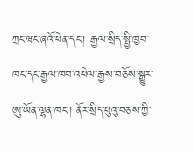ཀྲང་ཝང་ཞའོ་ཕེན་དང་། རྒྱལ་སྲིད་སྤྱི་ཁྱབ་ཁང་དང་རྒྱལ་ཁབ་འཕེལ་རྒྱས་བཅོས་སྒྱུར་ཨུ་ཡོན་ལྷན་ཁང་། ནོར་སྲིད་པུའུ་བཅས་ཀྱི་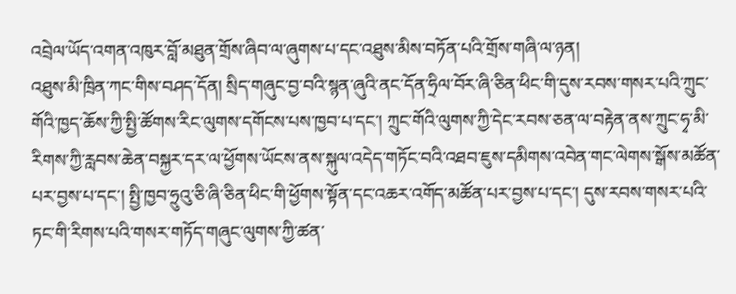འབྲེལ་ཡོད་འགན་འཁུར་བློ་མཐུན་གྲོས་ཞིབ་ལ་ཞུགས་པ་དང་འཐུས་མིས་བཏོན་པའི་གྲོས་གཞི་ལ་ཉན།
འཐུས་མི་ཁྲིན་ཀང་གིས་བཤད་དོན། སྲིད་གཞུང་བྱ་བའི་སྙན་ཞུའི་ནང་དོན་ཧྲིལ་བོར་ཞི་ཅིན་ཕིང་གི་དུས་རབས་གསར་པའི་ཀྲུང་གོའི་ཁྱད་ཆོས་ཀྱི་སྤྱི་ཚོགས་རིང་ལུགས་དགོངས་པས་ཁྱབ་པ་དང་། ཀྲུང་གོའི་ལུགས་ཀྱི་དེང་རབས་ཅན་ལ་བརྟེན་ནས་ཀྲུང་ཧྭ་མི་རིགས་ཀྱི་རླབས་ཆེན་བསྐྱར་དར་ལ་ཕྱོགས་ཡོངས་ནས་སྐུལ་འདེད་གཏོང་བའི་འཐབ་ཇུས་དམིགས་འབེན་གང་ལེགས་སྒོས་མཚོན་པར་བྱས་པ་དང་། སྤྱི་ཁྱབ་ཧྲུའུ་ཅི་ཞི་ཅིན་ཕིང་གི་ཕྱོགས་སྟོན་དང་འཆར་འགོད་མཚོན་པར་བྱས་པ་དང་། དུས་རབས་གསར་པའི་ཏང་གི་རིགས་པའི་གསར་གཏོད་གཞུང་ལུགས་ཀྱི་ཚན་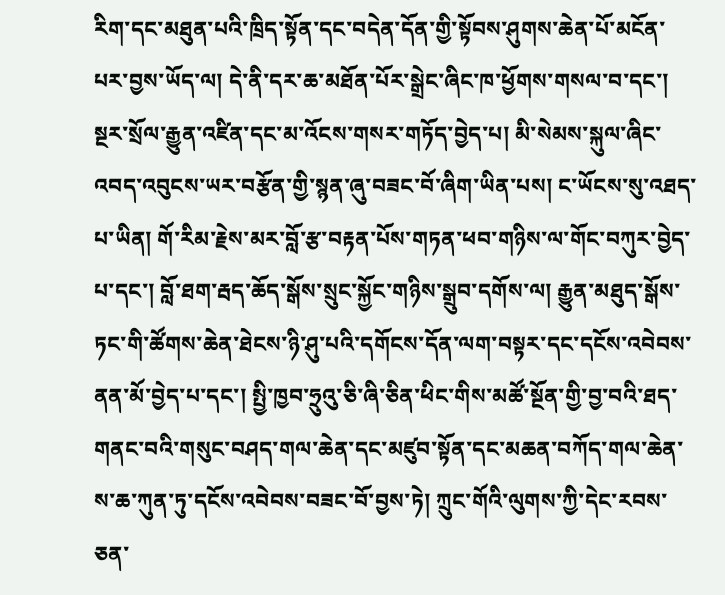རིག་དང་མཐུན་པའི་ཁྲིད་སྟོན་དང་བདེན་དོན་གྱི་སྟོབས་ཤུགས་ཆེན་པོ་མངོན་པར་བྱས་ཡོད་ལ། དེ་ནི་དར་ཆ་མཐོན་པོར་སྒྲེང་ཞིང་ཁ་ཕྱོགས་གསལ་བ་དང་། སྔར་སྲོལ་རྒྱུན་འཛིན་དང་མ་འོངས་གསར་གཏོད་བྱེད་པ། མི་སེམས་སྐུལ་ཞིང་འབད་འབུངས་ཡར་བརྩོན་གྱི་སྙན་ཞུ་བཟང་བོ་ཞིག་ཡིན་པས། ང་ཡོངས་སུ་འཐད་པ་ཡིན། གོ་རིམ་རྗེས་མར་བློ་རྩ་བརྟན་པོས་གཏན་ཕབ་གཉིས་ལ་གོང་བཀུར་བྱེད་པ་དང་། བློ་ཐག་རྦད་ཆོད་སྒོས་སྲུང་སྐྱོང་གཉིས་སྒྲུབ་དགོས་ལ། རྒྱུན་མཐུད་སྒོས་ཏང་གི་ཚོགས་ཆེན་ཐེངས་ཉི་ཤུ་པའི་དགོངས་དོན་ལག་བསྟར་དང་དངོས་འབེབས་ནན་མོ་བྱེད་པ་དང་། སྤྱི་ཁྱབ་ཧྲུའུ་ཅི་ཞི་ཅིན་ཕིང་གིས་མཚོ་སྔོན་གྱི་བྱ་བའི་ཐད་གནང་བའི་གསུང་བཤད་གལ་ཆེན་དང་མཛུབ་སྟོན་དང་མཆན་བཀོད་གལ་ཆེན་ས་ཆ་ཀུན་ཏུ་དངོས་འབེབས་བཟང་བོ་བྱས་ཏེ། ཀྲུང་གོའི་ལུགས་ཀྱི་དེང་རབས་ཅན་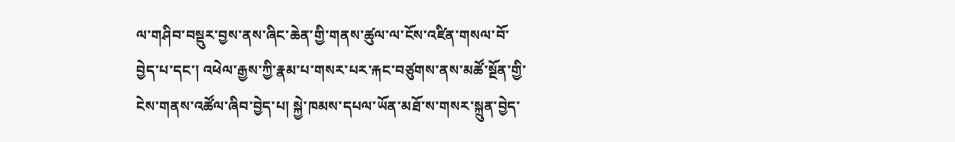ལ་གཤིབ་བསྡུར་བྱས་ནས་ཞིང་ཆེན་གྱི་གནས་ཚུལ་ལ་ངོས་འཛིན་གསལ་བོ་བྱེད་པ་དང་། འཕེལ་རྒྱས་ཀྱི་རྣམ་པ་གསར་པར་རྐང་བཙུགས་ནས་མཚོ་སྔོན་གྱི་ངེས་གནས་འཚོལ་ཞིབ་བྱེད་པ། སྐྱེ་ཁམས་དཔལ་ཡོན་མཐོ་ས་གསར་སྐྲུན་བྱེད་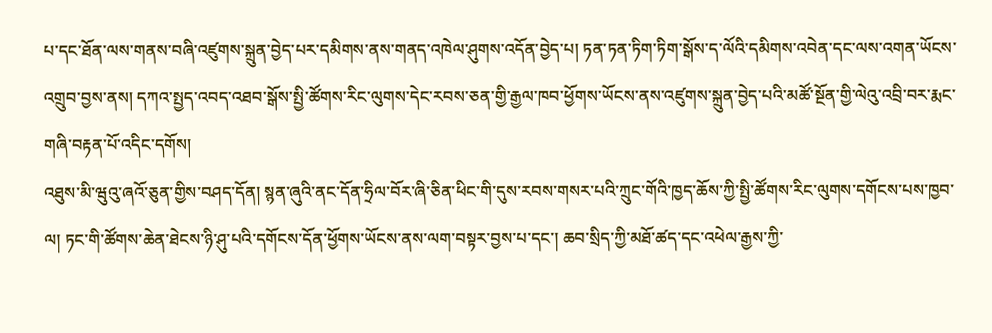པ་དང་ཐོན་ལས་གནས་བཞི་འཛུགས་སྐྲུན་བྱེད་པར་དམིགས་ནས་གནད་འཁེལ་ཤུགས་འདོན་བྱེད་པ། ཏན་ཏན་ཏིག་ཏིག་སྒོས་ད་ལོའི་དམིགས་འབེན་དང་ལས་འགན་ཡོངས་འགྲུབ་བྱས་ནས། དཀའ་སྤྱད་འབད་འཐབ་སྒོས་སྤྱི་ཚོགས་རིང་ལུགས་དེང་རབས་ཅན་གྱི་རྒྱལ་ཁབ་ཕྱོགས་ཡོངས་ནས་འཛུགས་སྐྲུན་བྱེད་པའི་མཚོ་སྔོན་གྱི་ལེའུ་འབྲི་བར་རྨང་གཞི་བརྟན་པོ་འདིང་དགོས།
འཐུས་མི་ཝུའུ་ཞའོ་ཅུན་གྱིས་བཤད་དོན། སྙན་ཞུའི་ནང་དོན་ཧྲིལ་བོར་ཞི་ཅིན་ཕིང་གི་དུས་རབས་གསར་པའི་ཀྲུང་གོའི་ཁྱད་ཆོས་ཀྱི་སྤྱི་ཚོགས་རིང་ལུགས་དགོངས་པས་ཁྱབ་ལ། ཏང་གི་ཚོགས་ཆེན་ཐེངས་ཉི་ཤུ་པའི་དགོངས་དོན་ཕྱོགས་ཡོངས་ནས་ལག་བསྟར་བྱས་པ་དང་། ཆབ་སྲིད་ཀྱི་མཐོ་ཚད་དང་འཕེལ་རྒྱས་ཀྱི་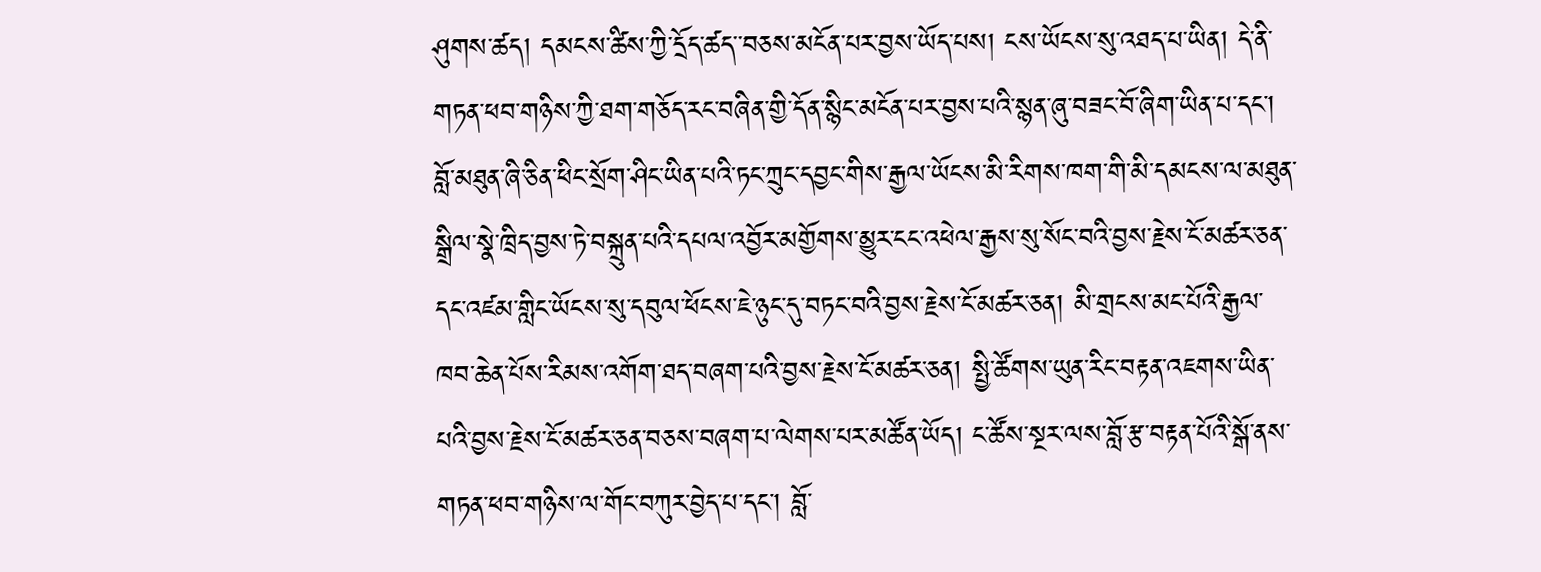ཤུགས་ཚད། དམངས་ཚིས་ཀྱི་དྲོད་ཚད་་བཅས་མངོན་པར་བྱས་ཡོད་པས། ངས་ཡོངས་སུ་འཐད་པ་ཡིན། དེ་ནི་གཏན་ཕབ་གཉིས་ཀྱི་ཐག་གཅོད་རང་བཞིན་གྱི་དོན་སྙིང་མངོན་པར་བྱས་པའི་སྙན་ཞུ་བཟང་བོ་ཞིག་ཡིན་པ་དང་། བློ་མཐུན་ཞི་ཅིན་ཕིང་སྲོག་ཤིང་ཡིན་པའི་ཏང་ཀྲུང་དབྱང་གིས་རྒྱལ་ཡོངས་མི་རིགས་ཁག་གི་མི་དམངས་ལ་མཐུན་སྒྲིལ་སྣེ་ཁྲིད་བྱས་ཏེ་བསྐྲུན་པའི་དཔལ་འབྱོར་མགྱོགས་མྱུར་ངང་འཕེལ་རྒྱས་སུ་སོང་བའི་བྱས་རྗེས་ངོ་མཚར་ཅན་དང་འཛམ་གླིང་ཡོངས་སུ་དབུལ་ཕོངས་ཇེ་ཉུང་དུ་བཏང་བའི་བྱས་རྗེས་ངོ་མཚར་ཅན། མི་གྲངས་མང་པོའི་རྒྱལ་ཁབ་ཆེན་པོས་རིམས་འགོག་ཐད་བཞག་པའི་བྱས་རྗེས་ངོ་མཚར་ཅན། སྤྱི་ཚོགས་ཡུན་རིང་བརྟན་འཇགས་ཡིན་པའི་བྱས་རྗེས་ངོ་མཚར་ཅན་བཅས་བཞག་པ་ལེགས་པར་མཚོན་ཡོད། ང་ཚོས་སྔར་ལས་བློ་རྩ་བརྟན་པོའི་སྒོ་ནས་གཏན་ཕབ་གཉིས་ལ་གོང་བཀུར་བྱེད་པ་དང་། བློ་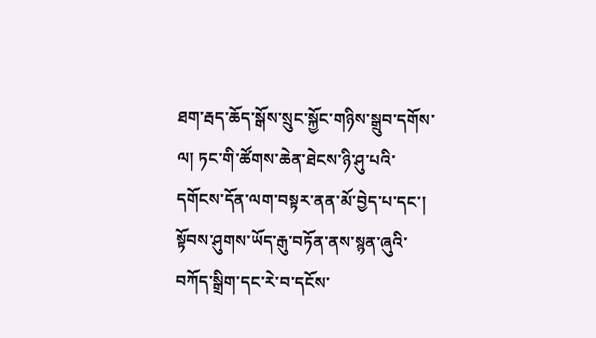ཐག་རྦད་ཆོད་སྒོས་སྲུང་སྐྱོང་གཉིས་སྒྲུབ་དགོས་ལ། ཏང་གི་ཚོགས་ཆེན་ཐེངས་ཉི་ཤུ་པའི་དགོངས་དོན་ལག་བསྟར་ནན་མོ་བྱེད་པ་དང་། སྟོབས་ཤུགས་ཡོད་རྒུ་བཏོན་ནས་སྙན་ཞུའི་བཀོད་སྒྲིག་དང་རེ་བ་དངོས་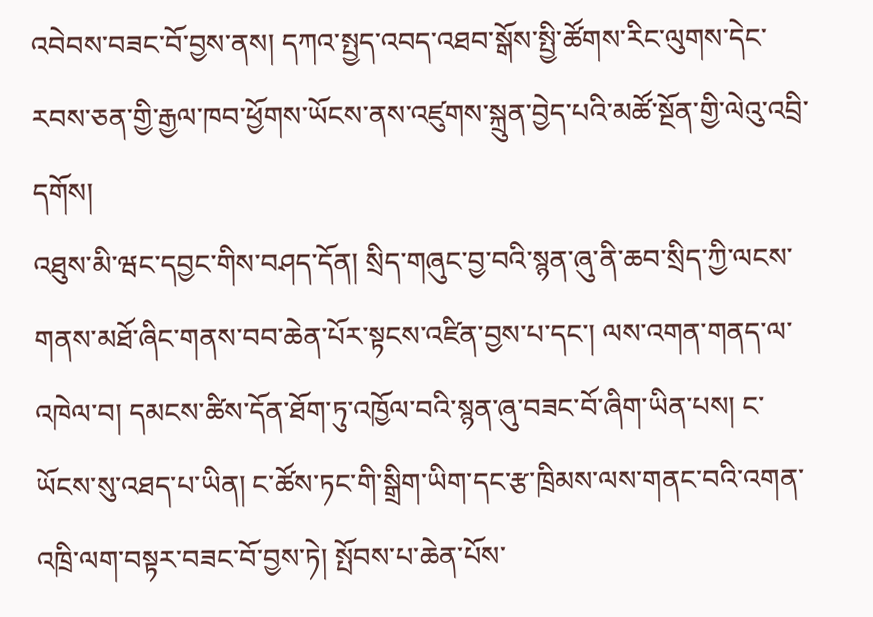འབེབས་བཟང་བོ་བྱས་ནས། དཀའ་སྤྱད་འབད་འཐབ་སྒོས་སྤྱི་ཚོགས་རིང་ལུགས་དེང་རབས་ཅན་གྱི་རྒྱལ་ཁབ་ཕྱོགས་ཡོངས་ནས་འཛུགས་སྐྲུན་བྱེད་པའི་མཚོ་སྔོན་གྱི་ལེའུ་འབྲི་དགོས།
འཐུས་མི་ཝང་དབྱང་གིས་བཤད་དོན། སྲིད་གཞུང་བྱ་བའི་སྙན་ཞུ་ནི་ཆབ་སྲིད་ཀྱི་ལངས་གནས་མཐོ་ཞིང་གནས་བབ་ཆེན་པོར་སྟངས་འཛིན་བྱས་པ་དང་། ལས་འགན་གནད་ལ་འཁེལ་བ། དམངས་ཚིས་དོན་ཐོག་ཏུ་འཁྱོལ་བའི་སྙན་ཞུ་བཟང་བོ་ཞིག་ཡིན་པས། ང་ཡོངས་སུ་འཐད་པ་ཡིན། ང་ཚོས་ཏང་གི་སྒྲིག་ཡིག་དང་རྩ་ཁྲིམས་ལས་གནང་བའི་འགན་འཁྲི་ལག་བསྟར་བཟང་བོ་བྱས་ཏེ། སྤོབས་པ་ཆེན་པོས་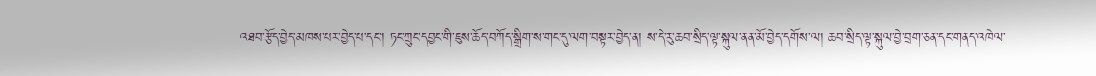འཐབ་རྩོད་བྱེད་མཁས་པར་བྱེད་པ་དང་། ཏང་ཀྲུང་དབྱང་གི་ཇུས་ཆོད་བཀོད་སྒྲིག་ས་གང་དུ་ལག་བསྟར་བྱེད་ན། ས་དེ་རུ་ཆབ་སྲིད་ལྟ་སྐུལ་ནན་མོ་བྱེད་དགོས་ལ། ཆབ་སྲིད་ལྟ་སྐུལ་བྱེ་བྲག་ཅན་དང་གནད་འཁེལ་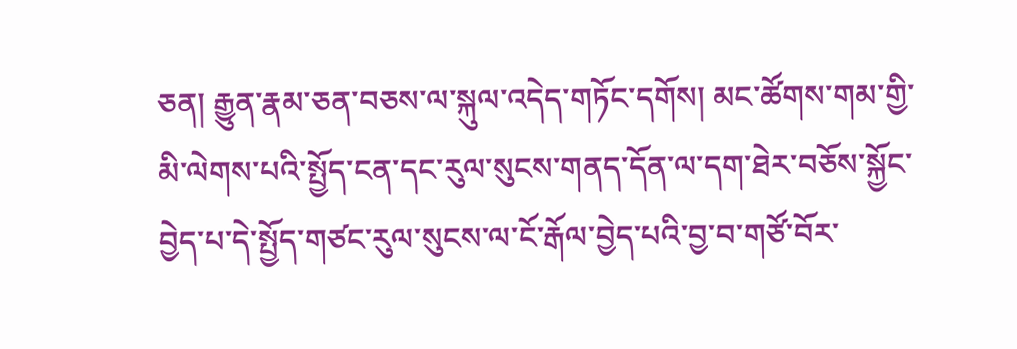ཅན། རྒྱུན་རྣམ་ཅན་བཅས་ལ་སྐུལ་འདེད་གཏོང་དགོས། མང་ཚོགས་གམ་གྱི་མི་ལེགས་པའི་སྤྱོད་ངན་དང་རུལ་སུངས་གནད་དོན་ལ་དག་ཐེར་བཅོས་སྐྱོང་བྱེད་པ་དེ་སྤྱོད་གཙང་རུལ་སུངས་ལ་ངོ་རྒོལ་བྱེད་པའི་བྱ་བ་གཙོ་བོར་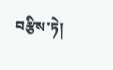བརྩིས་ཏེ།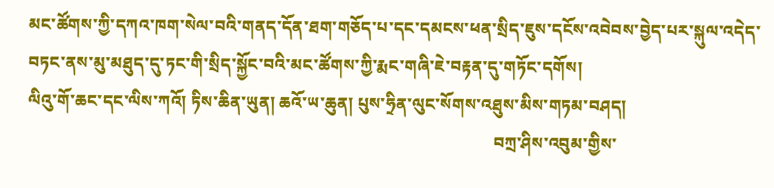མང་ཚོགས་ཀྱི་དཀའ་ཁག་སེལ་བའི་གནད་དོན་ཐག་གཅོད་པ་དང་དམངས་ཕན་སྲིད་ཇུས་དངོས་འབེབས་བྱེད་པར་སྐུལ་འདེད་བཏང་ནས་མུ་མཐུད་དུ་ཏང་གི་སྲིད་སྐྱོང་བའི་མང་ཚོགས་ཀྱི་རྨང་གཞི་ཇེ་བརྟན་དུ་གཏོང་དགོས།
ལིའུ་གོ་ཆང་དང་ལིས་ཀའོ། ཏིས་ཆིན་ཡུན། ཆའོ་ཡ་ཆུན། པུས་ཧྲིན་ལུང་སོགས་འཐུས་མིས་གཏམ་བཤད།
                                                                                                                བཀྲ་ཤིས་འབུམ་གྱིས་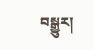བསྒྱུར།